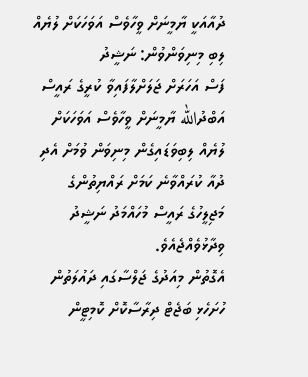ދުއާއަކީ ޔާމީނަށް ވީހާވެސް އަވަހަކަށް ލުޔެއް ލިބި މިނިވަންވުން: ނަޝީދު
ފަސް އަހަރަށް ޖަލަށްލާފައިވާ ކުރީގެ ރައީސް އަބްދުالله ޔާމީނަށް ވީހާވެސް އަވަހަކަށް ލުޔެއް ލިބިވަޑައިގެން މިނިވަން ވުމަށް އެދި ދުއާ ކުރައްވާނެ ކަމަށް ރައްޔިތުންގެ މަޖިލީހުގެ ރައީސް މުހައްމަދު ނަޝީދު ވިދާޅުވެއްޖެއެވެ.
އެގޮތުން މިއަދުގެ ޖަލްސާގައި ދައުލަތުން ހުށަހެޅި ބަޖެޓް ދިރާސާކޮށް ކޮމިޓީން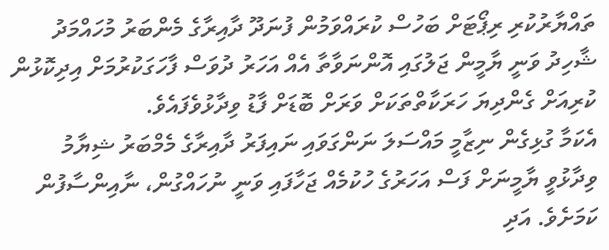ތައްޔާރުކުރި ރިޕޯޓަށް ބަހުސް ކުރައްވަމުން ފުނަދޫ ދާއިރާގެ މެންބަރު މުހައްމަދު ޝާހިދު ވަނީ ޔާމީން ޖަލުގައި އޮންނަވާތާ އެއް އަހަރު ދުވަސް ފާހަގަކުރުމަށް އިދިކޮޅުން ކުރިއަށް ގެންދިޔަ ހަރަކާތްތަކަށް ވަރަށް ބޮޑަށް ފާޑު ވިދާޅުވެފައެވެ.
އެކަމާ ގުޅިގެން ނިޒާމީ މައްސަލަ ނަންގަވައި ނައިފަރު ދާއިރާގެ މެމްބަރު ޝިޔާމު ވިދާޅުވީ ޔާމީނަށް ފަސް އަހަރުގެ ހުކުމެއް ޖަހާފައި ވަނީ ނުހައްގުން، ނާއިންސާފުން ކަމަށެވެ. އަދި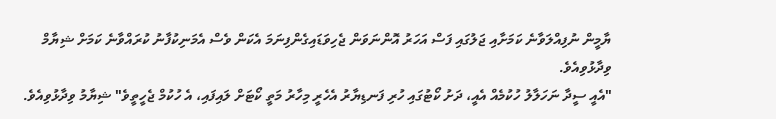ޔާމީން ނުފިއްލަވާނެ ކަމަށާއި ޖަލުގައި ފަސް އަހަރު އޮންނަވަން ޖެހިވަޑައިގެންފިނަމަ އެކަން ވެސް އެމަނިކުފާނު ކުރައްވާނެ ކަމަށް ޝިޔާމް ވިދާޅުވިއެވެ.
"އެއީ ސީދާ ނަހަލާލު ހުކުމެއް އެއީ، ދަށު ކޯޓުގައި ހުރި ފަނޑިޔާރު އެހެރީ މިހާރު މަތީ ކޯޓަށް ލައިފައި، އެ ހުކުމް ޖެހީތީވެ" ޝިޔާމު ވިދާޅުވިއެވެ.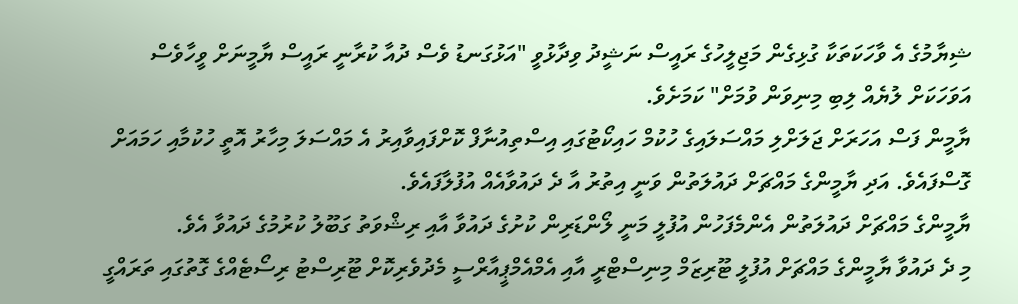ޝިޔާމުގެ އެ ވާހަކަތަކާ ގުޅިގެން މަޖިލީހުގެ ރައީސް ނަޝީދު ވިދާޅުވީ "އަޅުގަނޑު ވެސް ދުއާ ކުރާނީ ރައީސް ޔާމީނަށް ވީހާވެސް އަވަހަކަށް ލުޔެއް ލިބި މިނިވަން ވުމަށް" ކަމަށެވެ.
ޔާމީން ފަސް އަހަރަށް ޖަލަށްލި މައްސަލައިގެ ހުކުމް ހައިކޯޓުގައި އިސްތިއުނާފް ކޮށްފައިވާއިރު އެ މައްސަލަ މިހާރު އޮތީ ހުކުމާއި ހަމައަށް ގޮސްފައެވެ. އަދި ޔާމީންގެ މައްޗަށް ދައުލަތުން ވަނީ އިތުރު އާ ދެ ދައުވާއެއް އުފުލާފައެވެ.
ޔާމީންގެ މައްޗަށް ދައުލަތުން އެންމެފަހުން އުފުލީ މަނީ ލޯންޑަރިން ކުށުގެ ދައުވާ އާއި ރިޝްވަތު ގަބޫލު ކުރުމުގެ ދައުވާ އެވެ.
މި ދެ ދައުވާ ޔާމީންގެ މައްޗަށް އުފުލީ ޓޫރިޒަމް މިނިސްޓްރީ އާއި އެމްއެމްޕީއާރްސީ މެދުވެރިކޮށް ޓޫރިސްޓު ރިސޯޓެއްގެ ގޮތުގައި ތަރައްގީ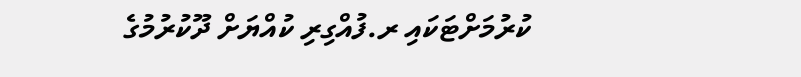ކުރުމަށްޓަކައި ރ.ފުއްގިރި ކުއްޔަށް ދޫކުރުމުގެ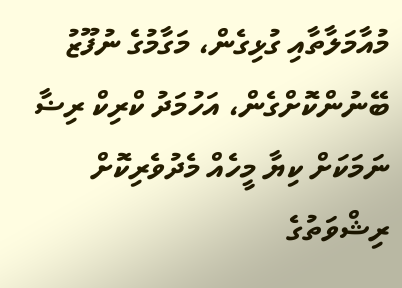މުއާމަލާތާއި ގުޅިގެން، މަގާމުގެ ނުފޫޒު ބޭނުންކޮށްގެން، އަހުމަދު ކްރިކް ރިޟާ ނަމަކަށް ކިޔާ މީހެއް މެދުވެރިކޮށް ރިޝްވަތުގެ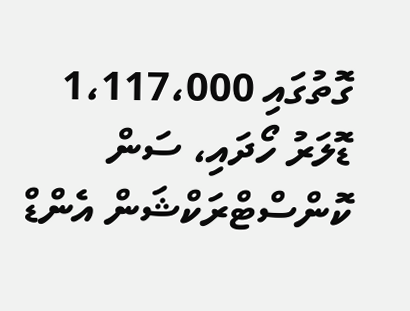ގޮތުގައި 1،117،000 ޑޮލަރު ހޯދައި، ސަން ކޮންސްޓްރަކްޝަން އެންޑް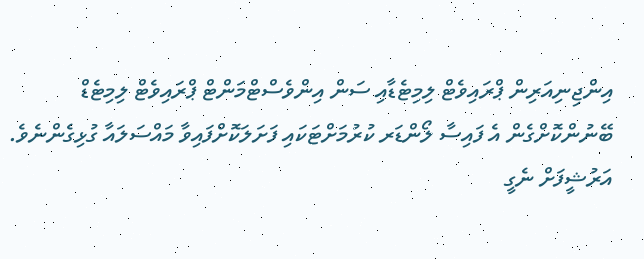އިންޖިނިއަރިން ޕްރައިވެޓް ލިމިޓެޑާއި ސަން އިންވެސްޓްމަންޓް ޕްރައިވެޓް ލިމިޓެޑް ބޭނުންކޮށްގެން އެ ފައިސާ ލޯންޑަރ ކުރުމަށްޓަކައި ފަށަލަކޮށްފައިވާ މައްސަލައާ ގުޅިގެންނެވެ.
އަރުޝީފަށް ނެގީ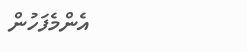އެންމެފަހުން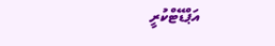އަޕްޑޭޓްކުރީ